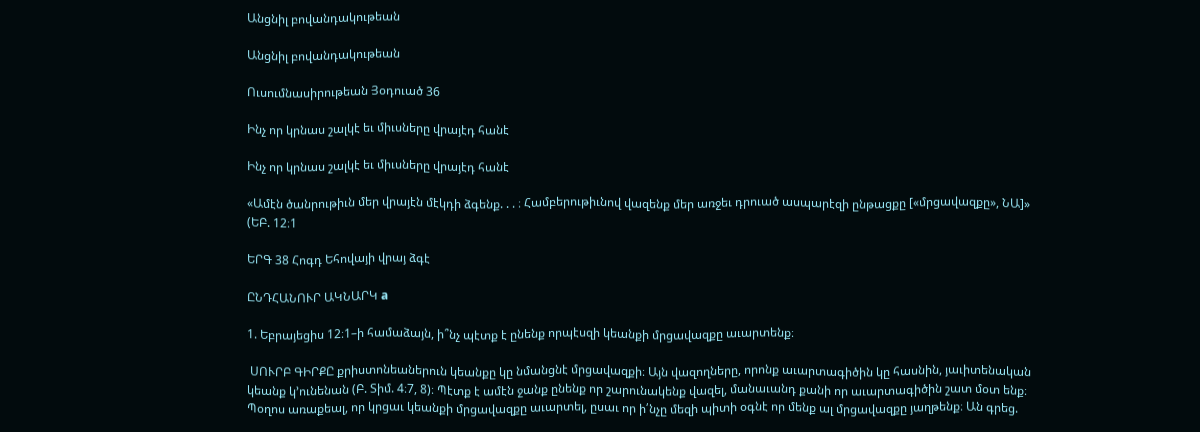Անցնիլ բովանդակութեան

Անցնիլ բովանդակութեան

Ուսումնասիրութեան Յօդուած 36

Ինչ որ կրնաս շալկէ եւ միւսները վրայէդ հանէ

Ինչ որ կրնաս շալկէ եւ միւսները վրայէդ հանէ

«Ամէն ծանրութիւն մեր վրայէն մէկդի ձգենք. . . ։ Համբերութիւնով վազենք մեր առջեւ դրուած ասպարէզի ընթացքը [«մրցավազքը», ՆԱ]» (ԵԲ. 12։1

ԵՐԳ 38 Հոգդ Եհովայի վրայ ձգէ

ԸՆԴՀԱՆՈՒՐ ԱԿՆԱՐԿ a

1. Եբրայեցիս 12։1–ի համաձայն, ի՞նչ պէտք է ընենք որպէսզի կեանքի մրցավազքը աւարտենք։

 ՍՈՒՐԲ ԳԻՐՔԸ քրիստոնեաներուն կեանքը կը նմանցնէ մրցավազքի։ Այն վազողները, որոնք աւարտագիծին կը հասնին, յաւիտենական կեանք կ’ունենան (Բ. Տիմ. 4։7, 8)։ Պէտք է ամէն ջանք ընենք որ շարունակենք վազել, մանաւանդ քանի որ աւարտագիծին շատ մօտ ենք։ Պօղոս առաքեալ, որ կրցաւ կեանքի մրցավազքը աւարտել, ըսաւ որ ի՛նչը մեզի պիտի օգնէ որ մենք ալ մրցավազքը յաղթենք։ Ան գրեց.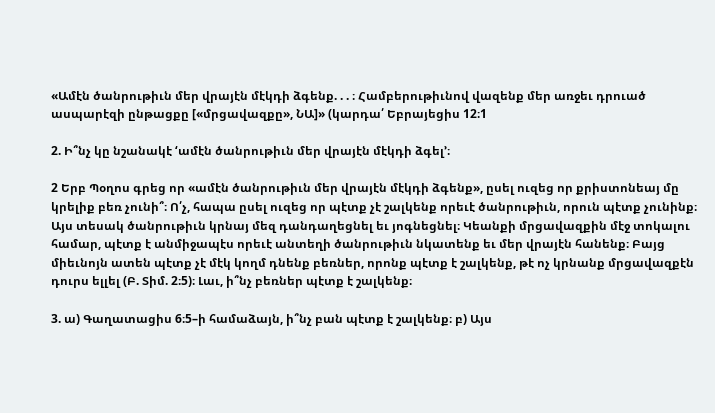«Ամէն ծանրութիւն մեր վրայէն մէկդի ձգենք. . . ։ Համբերութիւնով վազենք մեր առջեւ դրուած ասպարէզի ընթացքը [«մրցավազքը», ՆԱ]» (կարդա՛ Եբրայեցիս 12։1

2. Ի՞նչ կը նշանակէ ‘ամէն ծանրութիւն մեր վրայէն մէկդի ձգել’։

2 Երբ Պօղոս գրեց որ «ամէն ծանրութիւն մեր վրայէն մէկդի ձգենք», ըսել ուզեց որ քրիստոնեայ մը կրելիք բեռ չունի՞։ Ո՛չ, հապա ըսել ուզեց որ պէտք չէ շալկենք որեւէ ծանրութիւն, որուն պէտք չունինք։ Այս տեսակ ծանրութիւն կրնայ մեզ դանդաղեցնել եւ յոգնեցնել։ Կեանքի մրցավազքին մէջ տոկալու համար, պէտք է անմիջապէս որեւէ անտեղի ծանրութիւն նկատենք եւ մեր վրայէն հանենք։ Բայց միեւնոյն ատեն պէտք չէ մէկ կողմ դնենք բեռներ, որոնք պէտք է շալկենք, թէ ոչ կրնանք մրցավազքէն դուրս ելլել (Բ. Տիմ. 2։5)։ Լաւ, ի՞նչ բեռներ պէտք է շալկենք։

3. ա) Գաղատացիս 6։5–ի համաձայն, ի՞նչ բան պէտք է շալկենք։ բ) Այս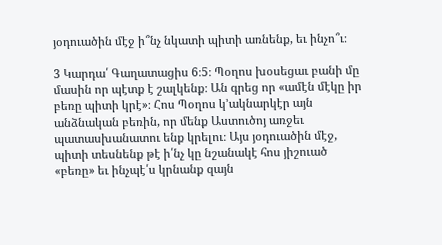յօդուածին մէջ ի՞նչ նկատի պիտի առնենք, եւ ինչո՞ւ։

3 Կարդա՛ Գաղատացիս 6։5։ Պօղոս խօսեցաւ բանի մը մասին որ պէտք է շալկենք։ Ան գրեց որ «ամէն մէկը իր բեռը պիտի կրէ»։ Հոս Պօղոս կ’ակնարկէր այն անձնական բեռին, որ մենք Աստուծոյ առջեւ պատասխանատու ենք կրելու։ Այս յօդուածին մէջ, պիտի տեսնենք թէ ի՛նչ կը նշանակէ հոս յիշուած «բեռը» եւ ինչպէ՛ս կրնանք զայն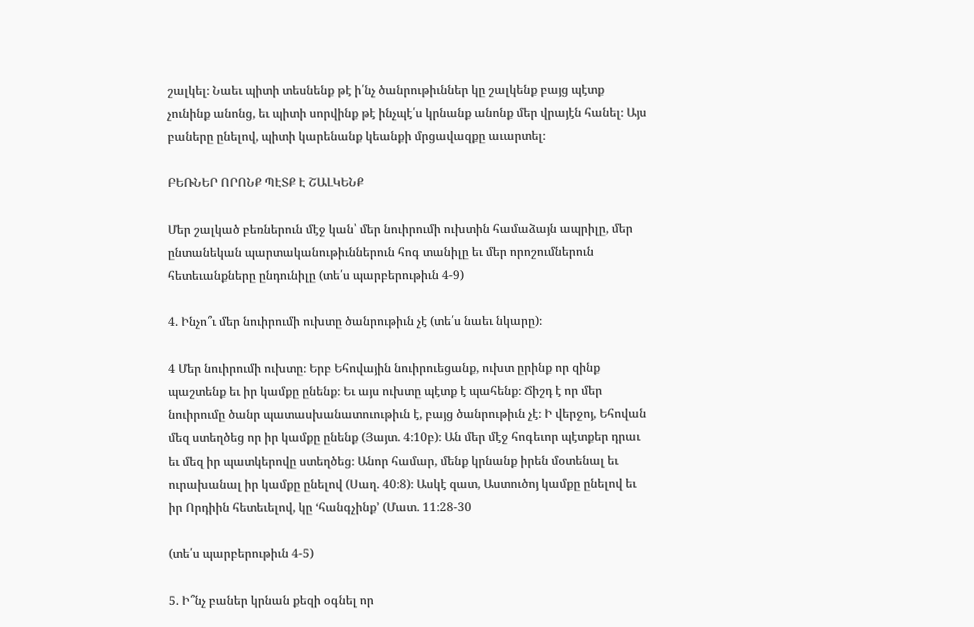շալկել։ Նաեւ պիտի տեսնենք թէ ի՛նչ ծանրութիւններ կը շալկենք բայց պէտք չունինք անոնց, եւ պիտի սորվինք թէ ինչպէ՛ս կրնանք անոնք մեր վրայէն հանել։ Այս բաները ընելով, պիտի կարենանք կեանքի մրցավազքը աւարտել։

ԲԵՌՆԵՐ ՈՐՈՆՔ ՊԷՏՔ Է ՇԱԼԿԵՆՔ

Մեր շալկած բեռներուն մէջ կան՝ մեր նուիրումի ուխտին համաձայն ապրիլը, մեր ընտանեկան պարտականութիւններուն հոգ տանիլը եւ մեր որոշումներուն հետեւանքները ընդունիլը (տե՛ս պարբերութիւն 4-9)

4. Ինչո՞ւ մեր նուիրումի ուխտը ծանրութիւն չէ (տե՛ս նաեւ նկարը)։

4 Մեր նուիրումի ուխտը։ Երբ Եհովային նուիրուեցանք, ուխտ ըրինք որ զինք պաշտենք եւ իր կամքը ընենք։ Եւ այս ուխտը պէտք է պահենք։ Ճիշդ է որ մեր նուիրումը ծանր պատասխանատուութիւն է, բայց ծանրութիւն չէ։ Ի վերջոյ, Եհովան մեզ ստեղծեց որ իր կամքը ընենք (Յայտ. 4։10բ)։ Ան մեր մէջ հոգեւոր պէտքեր դրաւ եւ մեզ իր պատկերովը ստեղծեց։ Անոր համար, մենք կրնանք իրեն մօտենալ եւ ուրախանալ իր կամքը ընելով (Սաղ. 40։8)։ Ասկէ զատ, Աստուծոյ կամքը ընելով եւ իր Որդիին հետեւելով, կը ‘հանգչինք’ (Մատ. 11։28-30

(տե՛ս պարբերութիւն 4-5)

5. Ի՞նչ բաներ կրնան քեզի օգնել որ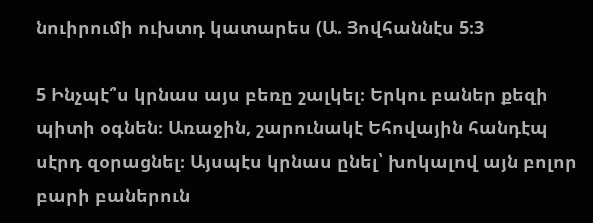նուիրումի ուխտդ կատարես (Ա. Յովհաննէս 5։3

5 Ինչպէ՞ս կրնաս այս բեռը շալկել։ Երկու բաներ քեզի պիտի օգնեն։ Առաջին, շարունակէ Եհովային հանդէպ սէրդ զօրացնել։ Այսպէս կրնաս ընել՝ խոկալով այն բոլոր բարի բաներուն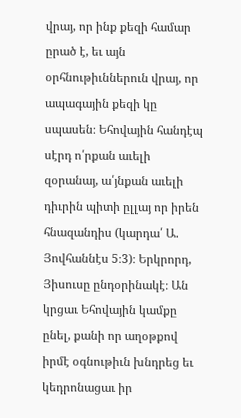վրայ, որ ինք քեզի համար ըրած է, եւ այն օրհնութիւններուն վրայ, որ ապագային քեզի կը սպասեն։ Եհովային հանդէպ սէրդ ո՛րքան աւելի զօրանայ, ա՛յնքան աւելի դիւրին պիտի ըլլայ որ իրեն հնազանդիս (կարդա՛ Ա. Յովհաննէս 5։3)։ Երկրորդ, Յիսուսը ընդօրինակէ։ Ան կրցաւ Եհովային կամքը ընել, քանի որ աղօթքով իրմէ օգնութիւն խնդրեց եւ կեդրոնացաւ իր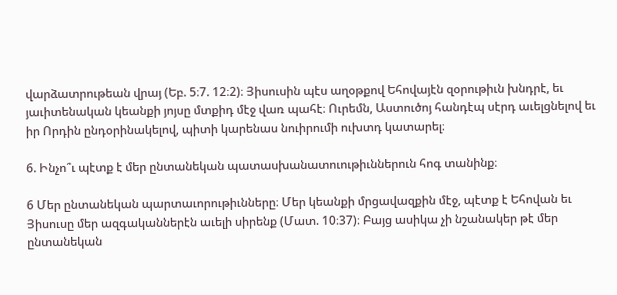վարձատրութեան վրայ (Եբ. 5։7. 12։2)։ Յիսուսին պէս աղօթքով Եհովայէն զօրութիւն խնդրէ, եւ յաւիտենական կեանքի յոյսը մտքիդ մէջ վառ պահէ։ Ուրեմն, Աստուծոյ հանդէպ սէրդ աւելցնելով եւ իր Որդին ընդօրինակելով, պիտի կարենաս նուիրումի ուխտդ կատարել։

6. Ինչո՞ւ պէտք է մեր ընտանեկան պատասխանատուութիւններուն հոգ տանինք։

6 Մեր ընտանեկան պարտաւորութիւնները։ Մեր կեանքի մրցավազքին մէջ, պէտք է Եհովան եւ Յիսուսը մեր ազգականներէն աւելի սիրենք (Մատ. 10։37)։ Բայց ասիկա չի նշանակեր թէ մեր ընտանեկան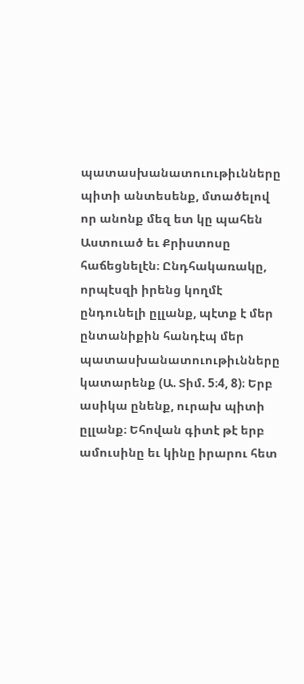պատասխանատուութիւնները պիտի անտեսենք, մտածելով որ անոնք մեզ ետ կը պահեն Աստուած եւ Քրիստոսը հաճեցնելէն։ Ընդհակառակը, որպէսզի իրենց կողմէ ընդունելի ըլլանք, պէտք է մեր ընտանիքին հանդէպ մեր պատասխանատուութիւնները կատարենք (Ա. Տիմ. 5։4, 8)։ Երբ ասիկա ընենք, ուրախ պիտի ըլլանք։ Եհովան գիտէ թէ երբ ամուսինը եւ կինը իրարու հետ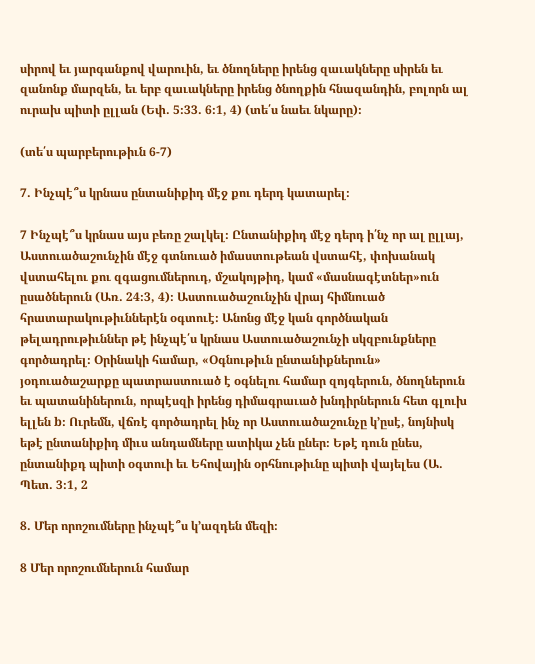սիրով եւ յարգանքով վարուին, եւ ծնողները իրենց զաւակները սիրեն եւ զանոնք մարզեն, եւ երբ զաւակները իրենց ծնողքին հնազանդին, բոլորն ալ ուրախ պիտի ըլլան (Եփ. 5։33. 6։1, 4) (տե՛ս նաեւ նկարը)։

(տե՛ս պարբերութիւն 6-7)

7. Ինչպէ՞ս կրնաս ընտանիքիդ մէջ քու դերդ կատարել։

7 Ինչպէ՞ս կրնաս այս բեռը շալկել։ Ընտանիքիդ մէջ դերդ ի՛նչ որ ալ ըլլայ, Աստուածաշունչին մէջ գտնուած իմաստութեան վստահէ, փոխանակ վստահելու քու զգացումներուդ, մշակոյթիդ, կամ «մասնագէտներ»ուն ըսածներուն (Առ. 24։3, 4)։ Աստուածաշունչին վրայ հիմնուած հրատարակութիւններէն օգտուէ։ Անոնց մէջ կան գործնական թելադրութիւններ թէ ինչպէ՛ս կրնաս Աստուածաշունչի սկզբունքները գործադրել։ Օրինակի համար, «Օգնութիւն ընտանիքներուն» յօդուածաշարքը պատրաստուած է օգնելու համար զոյգերուն, ծնողներուն եւ պատանիներուն, որպէսզի իրենց դիմագրաւած խնդիրներուն հետ գլուխ ելլեն b։ Ուրեմն, վճռէ գործադրել ինչ որ Աստուածաշունչը կ’ըսէ, նոյնիսկ եթէ ընտանիքիդ միւս անդամները ատիկա չեն ըներ։ Եթէ դուն ընես, ընտանիքդ պիտի օգտուի եւ Եհովային օրհնութիւնը պիտի վայելես (Ա. Պետ. 3։1, 2

8. Մեր որոշումները ինչպէ՞ս կ’ազդեն մեզի։

8 Մեր որոշումներուն համար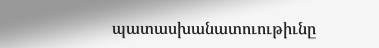պատասխանատուութիւնը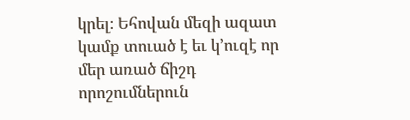կրել։ Եհովան մեզի ազատ կամք տուած է եւ կ’ուզէ որ մեր առած ճիշդ որոշումներուն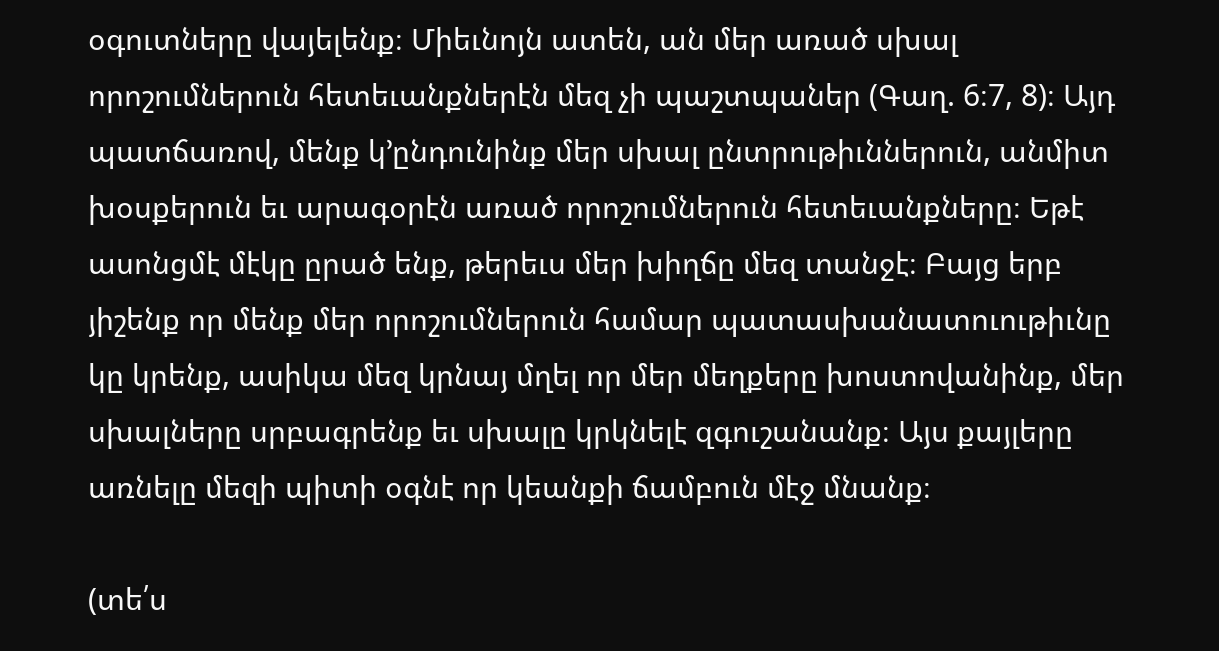օգուտները վայելենք։ Միեւնոյն ատեն, ան մեր առած սխալ որոշումներուն հետեւանքներէն մեզ չի պաշտպաներ (Գաղ. 6։7, 8)։ Այդ պատճառով, մենք կ’ընդունինք մեր սխալ ընտրութիւններուն, անմիտ խօսքերուն եւ արագօրէն առած որոշումներուն հետեւանքները։ Եթէ ասոնցմէ մէկը ըրած ենք, թերեւս մեր խիղճը մեզ տանջէ։ Բայց երբ յիշենք որ մենք մեր որոշումներուն համար պատասխանատուութիւնը կը կրենք, ասիկա մեզ կրնայ մղել որ մեր մեղքերը խոստովանինք, մեր սխալները սրբագրենք եւ սխալը կրկնելէ զգուշանանք։ Այս քայլերը առնելը մեզի պիտի օգնէ որ կեանքի ճամբուն մէջ մնանք։

(տե՛ս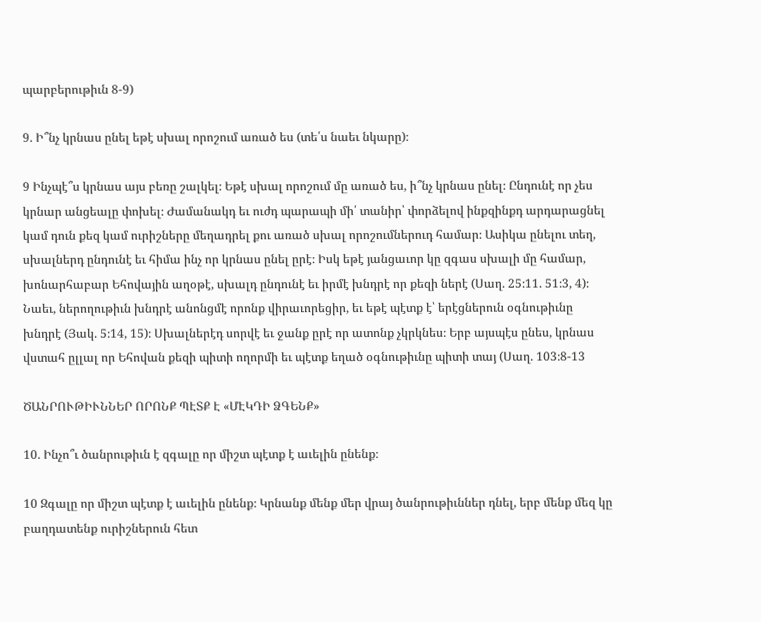պարբերութիւն 8-9)

9. Ի՞նչ կրնաս ընել եթէ սխալ որոշում առած ես (տե՛ս նաեւ նկարը)։

9 Ինչպէ՞ս կրնաս այս բեռը շալկել։ Եթէ սխալ որոշում մը առած ես, ի՞նչ կրնաս ընել։ Ընդունէ որ չես կրնար անցեալը փոխել։ Ժամանակդ եւ ուժդ պարապի մի՛ տանիր՝ փորձելով ինքզինքդ արդարացնել կամ դուն քեզ կամ ուրիշները մեղադրել քու առած սխալ որոշումներուդ համար։ Ասիկա ընելու տեղ, սխալներդ ընդունէ եւ հիմա ինչ որ կրնաս ընել ըրէ։ Իսկ եթէ յանցաւոր կը զգաս սխալի մը համար, խոնարհաբար Եհովային աղօթէ, սխալդ ընդունէ եւ իրմէ խնդրէ որ քեզի ներէ (Սաղ. 25։11. 51։3, 4)։ Նաեւ, ներողութիւն խնդրէ անոնցմէ որոնք վիրաւորեցիր, եւ եթէ պէտք է՝ երէցներուն օգնութիւնը խնդրէ (Յակ. 5։14, 15)։ Սխալներէդ սորվէ եւ ջանք ըրէ որ ատոնք չկրկնես։ Երբ այսպէս ընես, կրնաս վստահ ըլլալ որ Եհովան քեզի պիտի ողորմի եւ պէտք եղած օգնութիւնը պիտի տայ (Սաղ. 103։8-13

ԾԱՆՐՈՒԹԻՒՆՆԵՐ ՈՐՈՆՔ ՊԷՏՔ Է «ՄԷԿԴԻ ՁԳԵՆՔ»

10. Ինչո՞ւ ծանրութիւն է զգալը որ միշտ պէտք է աւելին ընենք։

10 Զգալը որ միշտ պէտք է աւելին ընենք։ Կրնանք մենք մեր վրայ ծանրութիւններ դնել, երբ մենք մեզ կը բաղդատենք ուրիշներուն հետ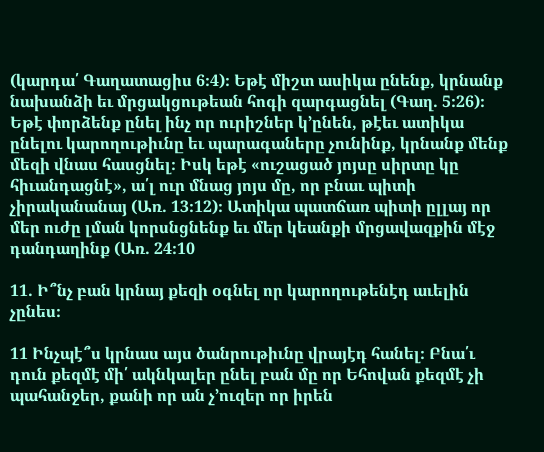(կարդա՛ Գաղատացիս 6։4)։ Եթէ միշտ ասիկա ընենք, կրնանք նախանձի եւ մրցակցութեան հոգի զարգացնել (Գաղ. 5։26)։ Եթէ փորձենք ընել ինչ որ ուրիշներ կ’ընեն, թէեւ ատիկա ընելու կարողութիւնը եւ պարագաները չունինք, կրնանք մենք մեզի վնաս հասցնել։ Իսկ եթէ «ուշացած յոյսը սիրտը կը հիւանդացնէ», ա՛լ ուր մնաց յոյս մը, որ բնաւ պիտի չիրականանայ (Առ. 13։12)։ Ատիկա պատճառ պիտի ըլլայ որ մեր ուժը լման կորսնցնենք եւ մեր կեանքի մրցավազքին մէջ դանդաղինք (Առ. 24։10

11. Ի՞նչ բան կրնայ քեզի օգնել որ կարողութենէդ աւելին չընես։

11 Ինչպէ՞ս կրնաս այս ծանրութիւնը վրայէդ հանել։ Բնա՛ւ դուն քեզմէ մի՛ ակնկալեր ընել բան մը որ Եհովան քեզմէ չի պահանջեր, քանի որ ան չ’ուզեր որ իրեն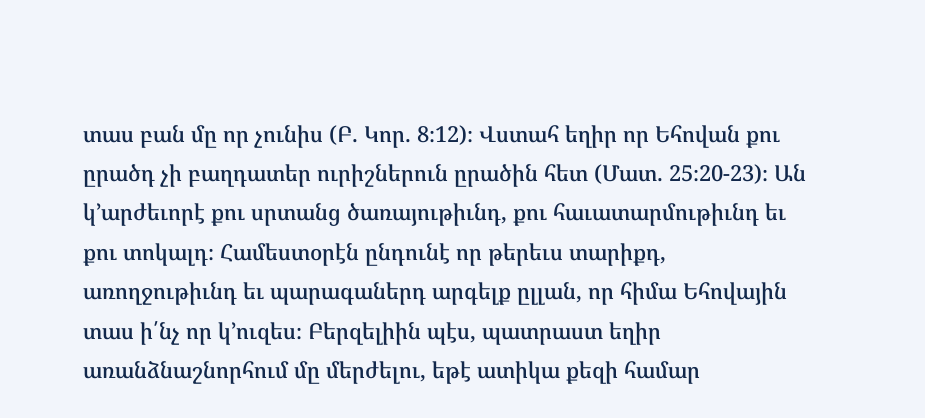տաս բան մը որ չունիս (Բ. Կոր. 8։12)։ Վստահ եղիր որ Եհովան քու ըրածդ չի բաղդատեր ուրիշներուն ըրածին հետ (Մատ. 25։20-23)։ Ան կ’արժեւորէ քու սրտանց ծառայութիւնդ, քու հաւատարմութիւնդ եւ քու տոկալդ։ Համեստօրէն ընդունէ որ թերեւս տարիքդ, առողջութիւնդ եւ պարագաներդ արգելք ըլլան, որ հիմա Եհովային տաս ի՛նչ որ կ’ուզես։ Բերզելիին պէս, պատրաստ եղիր առանձնաշնորհում մը մերժելու, եթէ ատիկա քեզի համար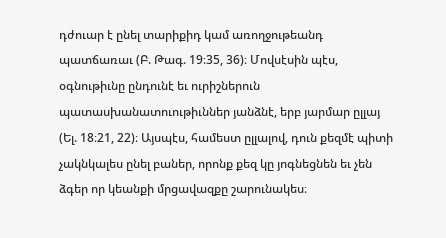դժուար է ընել տարիքիդ կամ առողջութեանդ պատճառաւ (Բ. Թագ. 19։35, 36)։ Մովսէսին պէս, օգնութիւնը ընդունէ եւ ուրիշներուն պատասխանատուութիւններ յանձնէ, երբ յարմար ըլլայ (Ել. 18։21, 22)։ Այսպէս, համեստ ըլլալով, դուն քեզմէ պիտի չակնկալես ընել բաներ, որոնք քեզ կը յոգնեցնեն եւ չեն ձգեր որ կեանքի մրցավազքը շարունակես։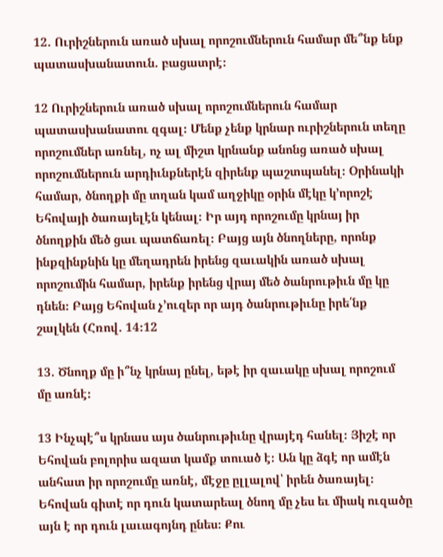12. Ուրիշներուն առած սխալ որոշումներուն համար մե՞նք ենք պատասխանատուն. բացատրէ։

12 Ուրիշներուն առած սխալ որոշումներուն համար պատասխանատու զգալ։ Մենք չենք կրնար ուրիշներուն տեղը որոշումներ առնել, ոչ ալ միշտ կրնանք անոնց առած սխալ որոշումներուն արդիւնքներէն զիրենք պաշտպանել։ Օրինակի համար, ծնողքի մը տղան կամ աղջիկը օրին մէկը կ’որոշէ Եհովայի ծառայելէն կենալ։ Իր այդ որոշումը կրնայ իր ծնողքին մեծ ցաւ պատճառել։ Բայց այն ծնողները, որոնք ինքզինքնին կը մեղադրեն իրենց զաւակին առած սխալ որոշումին համար, իրենք իրենց վրայ մեծ ծանրութիւն մը կը դնեն։ Բայց Եհովան չ’ուզեր որ այդ ծանրութիւնը իրե՛նք շալկեն (Հռով. 14։12

13. Ծնողք մը ի՞նչ կրնայ ընել, եթէ իր զաւակը սխալ որոշում մը առնէ։

13 Ինչպէ՞ս կրնաս այս ծանրութիւնը վրայէդ հանել։ Յիշէ որ Եհովան բոլորիս ազատ կամք տուած է։ Ան կը ձգէ որ ամէն անհատ իր որոշումը առնէ, մէջը ըլլալով՝ իրեն ծառայել։ Եհովան գիտէ որ դուն կատարեալ ծնող մը չես եւ միակ ուզածը այն է որ դուն լաւագոյնդ ընես։ Քու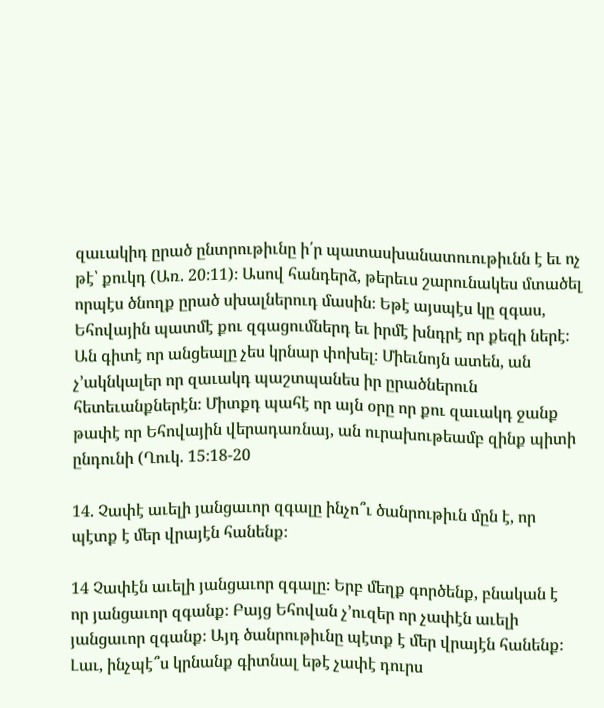զաւակիդ ըրած ընտրութիւնը ի՛ր պատասխանատուութիւնն է եւ ոչ թէ՝ քուկդ (Առ. 20։11)։ Ասով հանդերձ, թերեւս շարունակես մտածել որպէս ծնողք ըրած սխալներուդ մասին։ Եթէ այսպէս կը զգաս, Եհովային պատմէ քու զգացումներդ եւ իրմէ խնդրէ որ քեզի ներէ։ Ան գիտէ որ անցեալը չես կրնար փոխել։ Միեւնոյն ատեն, ան չ’ակնկալեր որ զաւակդ պաշտպանես իր ըրածներուն հետեւանքներէն։ Միտքդ պահէ որ այն օրը որ քու զաւակդ ջանք թափէ որ Եհովային վերադառնայ, ան ուրախութեամբ զինք պիտի ընդունի (Ղուկ. 15։18-20

14. Չափէ աւելի յանցաւոր զգալը ինչո՞ւ ծանրութիւն մըն է, որ պէտք է մեր վրայէն հանենք։

14 Չափէն աւելի յանցաւոր զգալը։ Երբ մեղք գործենք, բնական է որ յանցաւոր զգանք։ Բայց Եհովան չ’ուզեր որ չափէն աւելի յանցաւոր զգանք։ Այդ ծանրութիւնը պէտք է մեր վրայէն հանենք։ Լաւ, ինչպէ՞ս կրնանք գիտնալ եթէ չափէ դուրս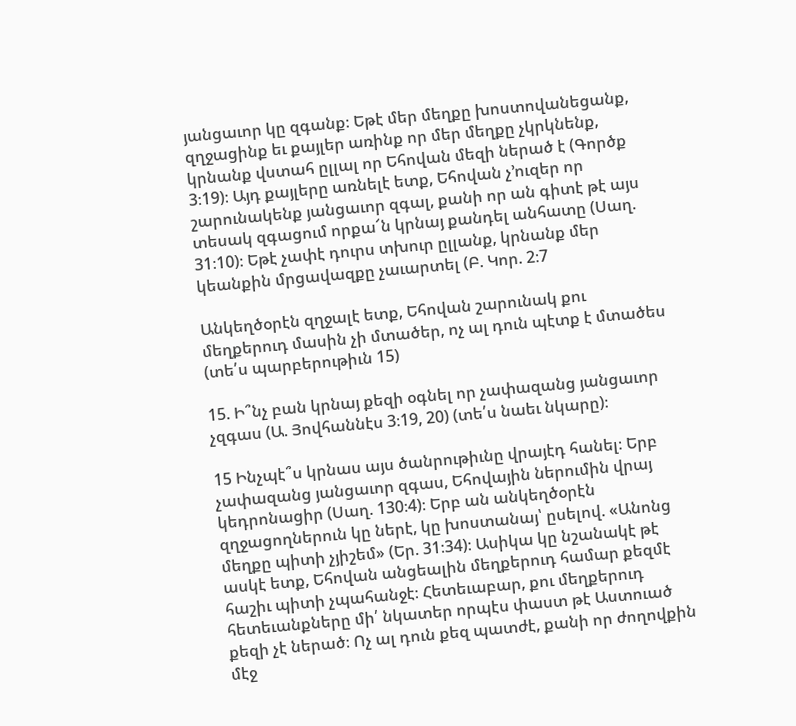յանցաւոր կը զգանք։ Եթէ մեր մեղքը խոստովանեցանք, զղջացինք եւ քայլեր առինք որ մեր մեղքը չկրկնենք, կրնանք վստահ ըլլալ որ Եհովան մեզի ներած է (Գործք 3։19)։ Այդ քայլերը առնելէ ետք, Եհովան չ’ուզեր որ շարունակենք յանցաւոր զգալ, քանի որ ան գիտէ թէ այս տեսակ զգացում որքա՜ն կրնայ քանդել անհատը (Սաղ. 31։10)։ Եթէ չափէ դուրս տխուր ըլլանք, կրնանք մեր կեանքին մրցավազքը չաւարտել (Բ. Կոր. 2։7

Անկեղծօրէն զղջալէ ետք, Եհովան շարունակ քու մեղքերուդ մասին չի մտածեր, ոչ ալ դուն պէտք է մտածես (տե՛ս պարբերութիւն 15)

15. Ի՞նչ բան կրնայ քեզի օգնել որ չափազանց յանցաւոր չզգաս (Ա. Յովհաննէս 3։19, 20) (տե՛ս նաեւ նկարը)։

15 Ինչպէ՞ս կրնաս այս ծանրութիւնը վրայէդ հանել։ Երբ չափազանց յանցաւոր զգաս, Եհովային ներումին վրայ կեդրոնացիր (Սաղ. 130։4)։ Երբ ան անկեղծօրէն զղջացողներուն կը ներէ, կը խոստանայ՝ ըսելով. «Անոնց մեղքը պիտի չյիշեմ» (Եր. 31։34)։ Ասիկա կը նշանակէ թէ ասկէ ետք, Եհովան անցեալին մեղքերուդ համար քեզմէ հաշիւ պիտի չպահանջէ։ Հետեւաբար, քու մեղքերուդ հետեւանքները մի՛ նկատեր որպէս փաստ թէ Աստուած քեզի չէ ներած։ Ոչ ալ դուն քեզ պատժէ, քանի որ ժողովքին մէջ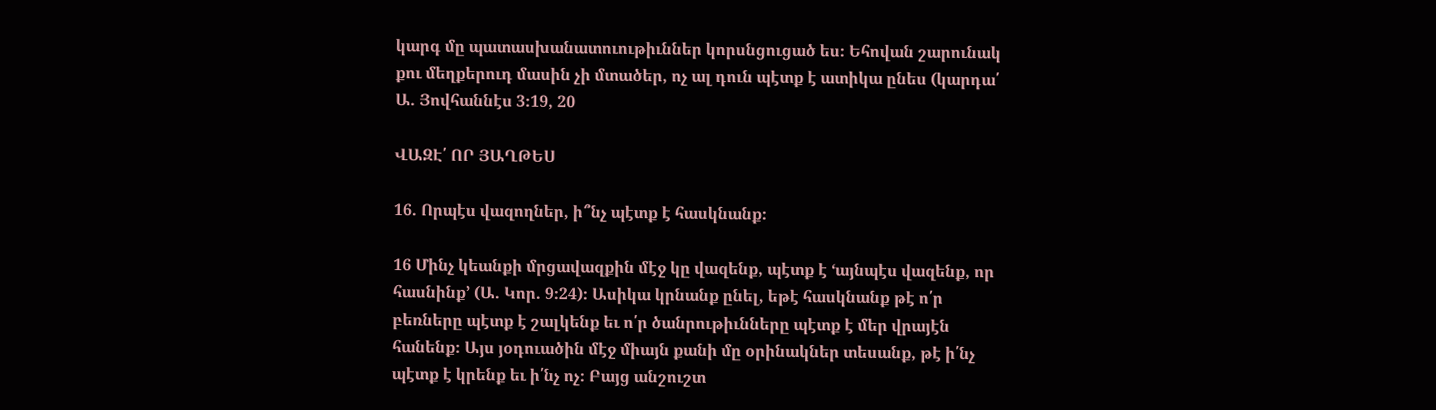կարգ մը պատասխանատուութիւններ կորսնցուցած ես։ Եհովան շարունակ քու մեղքերուդ մասին չի մտածեր, ոչ ալ դուն պէտք է ատիկա ընես (կարդա՛ Ա. Յովհաննէս 3։19, 20

ՎԱԶԷ՛ ՈՐ ՅԱՂԹԵՍ

16. Որպէս վազողներ, ի՞նչ պէտք է հասկնանք։

16 Մինչ կեանքի մրցավազքին մէջ կը վազենք, պէտք է ‘այնպէս վազենք, որ հասնինք’ (Ա. Կոր. 9։24)։ Ասիկա կրնանք ընել, եթէ հասկնանք թէ ո՛ր բեռները պէտք է շալկենք եւ ո՛ր ծանրութիւնները պէտք է մեր վրայէն հանենք։ Այս յօդուածին մէջ միայն քանի մը օրինակներ տեսանք, թէ ի՛նչ պէտք է կրենք եւ ի՛նչ ոչ։ Բայց անշուշտ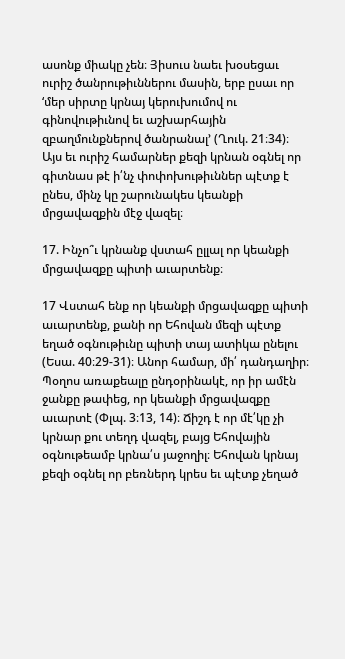ասոնք միակը չեն։ Յիսուս նաեւ խօսեցաւ ուրիշ ծանրութիւններու մասին, երբ ըսաւ որ ‘մեր սիրտը կրնայ կերուխումով ու գինովութիւնով եւ աշխարհային զբաղմունքներով ծանրանալ’ (Ղուկ. 21։34)։ Այս եւ ուրիշ համարներ քեզի կրնան օգնել որ գիտնաս թէ ի՛նչ փոփոխութիւններ պէտք է ընես, մինչ կը շարունակես կեանքի մրցավազքին մէջ վազել։

17. Ինչո՞ւ կրնանք վստահ ըլլալ որ կեանքի մրցավազքը պիտի աւարտենք։

17 Վստահ ենք որ կեանքի մրցավազքը պիտի աւարտենք, քանի որ Եհովան մեզի պէտք եղած օգնութիւնը պիտի տայ ատիկա ընելու (Եսա. 40։29-31)։ Անոր համար, մի՛ դանդաղիր։ Պօղոս առաքեալը ընդօրինակէ, որ իր ամէն ջանքը թափեց, որ կեանքի մրցավազքը աւարտէ (Փլպ. 3։13, 14)։ Ճիշդ է որ մէ՛կը չի կրնար քու տեղդ վազել, բայց Եհովային օգնութեամբ կրնա՛ս յաջողիլ։ Եհովան կրնայ քեզի օգնել որ բեռներդ կրես եւ պէտք չեղած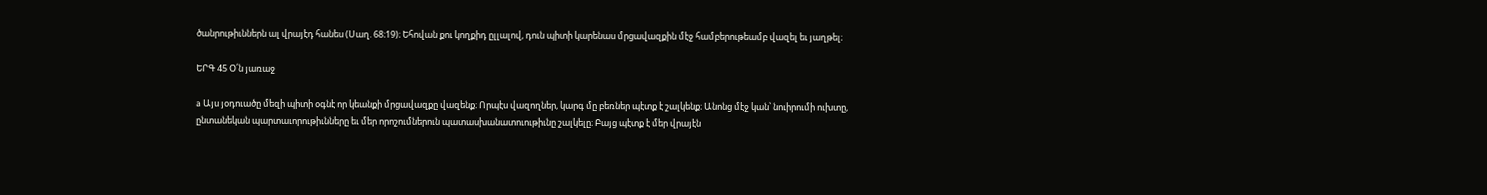ծանրութիւններն ալ վրայէդ հանես (Սաղ. 68։19)։ Եհովան քու կողքիդ ըլլալով, դուն պիտի կարենաս մրցավազքին մէջ համբերութեամբ վազել եւ յաղթել։

ԵՐԳ 45 Օ՛ն յառաջ

a Այս յօդուածը մեզի պիտի օգնէ որ կեանքի մրցավազքը վազենք։ Որպէս վազողներ, կարգ մը բեռներ պէտք է շալկենք։ Անոնց մէջ կան՝ նուիրումի ուխտը, ընտանեկան պարտաւորութիւնները եւ մեր որոշումներուն պատասխանատուութիւնը շալկելը։ Բայց պէտք է մեր վրայէն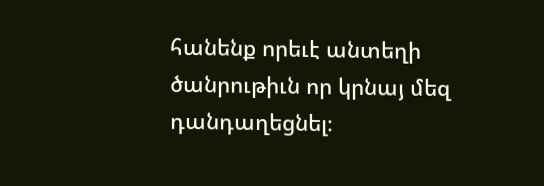հանենք որեւէ անտեղի ծանրութիւն որ կրնայ մեզ դանդաղեցնել։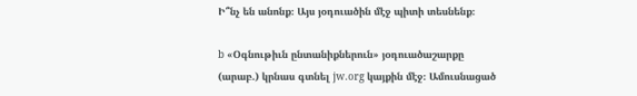Ի՞նչ են անոնք։ Այս յօդուածին մէջ պիտի տեսնենք։

b «Օգնութիւն ընտանիքներուն» յօդուածաշարքը (արաբ.) կրնաս գտնել jw.org կայքին մէջ։ Ամուսնացած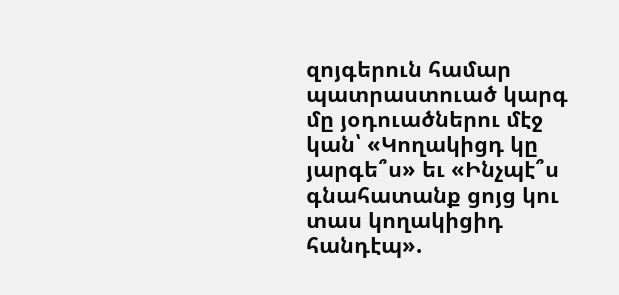զոյգերուն համար պատրաստուած կարգ մը յօդուածներու մէջ կան՝ «Կողակիցդ կը յարգե՞ս» եւ «Ինչպէ՞ս գնահատանք ցոյց կու տաս կողակիցիդ հանդէպ».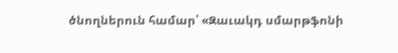ծնողներուն համար՝ «Զաւակդ սմարթֆոնի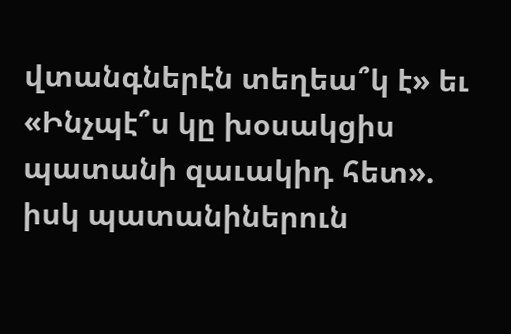վտանգներէն տեղեա՞կ է» եւ «Ինչպէ՞ս կը խօսակցիս պատանի զաւակիդ հետ». իսկ պատանիներուն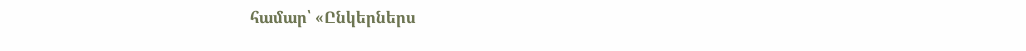համար՝ «Ընկերներս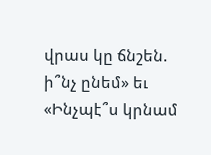վրաս կը ճնշեն. ի՞նչ ընեմ» եւ «Ինչպէ՞ս կրնամ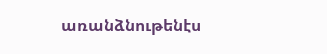առանձնութենէս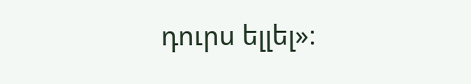դուրս ելլել»։